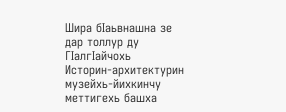Шира бIаьвнашна зе дар толлур ду ГIалгIайчохь
Историн-архитектурин музейхь-йихкинчу меттигехь башха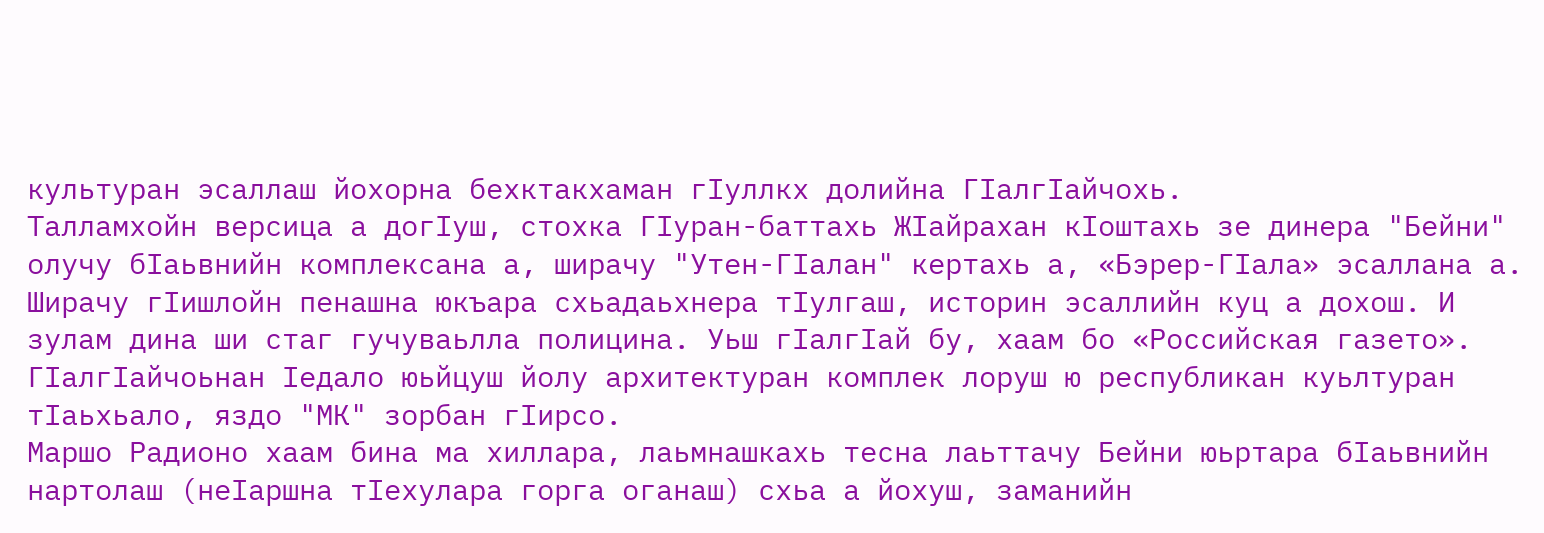культуран эсаллаш йохорна бехктакхаман гIуллкх долийна ГIалгIайчохь.
Талламхойн версица а догIуш, стохка ГIуран-баттахь ЖIайрахан кIоштахь зе динера "Бейни" олучу бIаьвнийн комплексана а, ширачу "Утен-ГIалан" кертахь а, «Бэрер-ГIала» эсаллана а. Ширачу гIишлойн пенашна юкъара схьадаьхнера тIулгаш, историн эсаллийн куц а дохош. И зулам дина ши стаг гучуваьлла полицина. Уьш гIалгIай бу, хаам бо «Российская газето».
ГIалгIайчоьнан Iедало юьйцуш йолу архитектуран комплек лоруш ю республикан куьлтуран тӀаьхьало, яздо "МК" зорбан гIирсо.
Маршо Радионо хаам бина ма хиллара, лаьмнашкахь тесна лаьттачу Бейни юьртара бIаьвнийн нартолаш (неIаршна тIехулара горга оганаш) схьа а йохуш, заманийн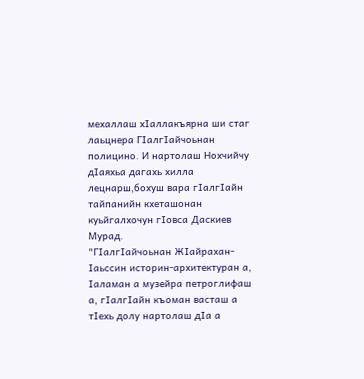мехаллаш хIаллакъярна ши стаг лаьцнера ГIалгIайчоьнан полицино. И нартолаш Нохчийчу дIаяхьа дагахь хилла лецнарш,бохуш вара гIалгIайн тайпанийн кхеташонан куьйгалхочун гIовса Даскиев Мурад.
"ГIалгIайчоьнан ЖIайрахан-Iаьссин историн-архитектуран а, Iаламан а музейра петроглифаш а, гIалгIайн къоман васташ а тIехь долу нартолаш дIа а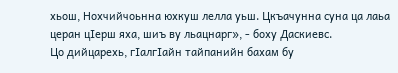хьош, Нохчийчоьнна юхкуш лелла уьш. Цкъачунна суна ца лаьа церан цIерш яха, шиъ ву льацнарг», - боху Даскиевс.
Цо дийцарехь, гIалгIайн тайпанийн бахам бу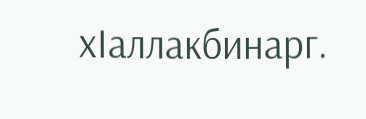хIаллакбинарг.